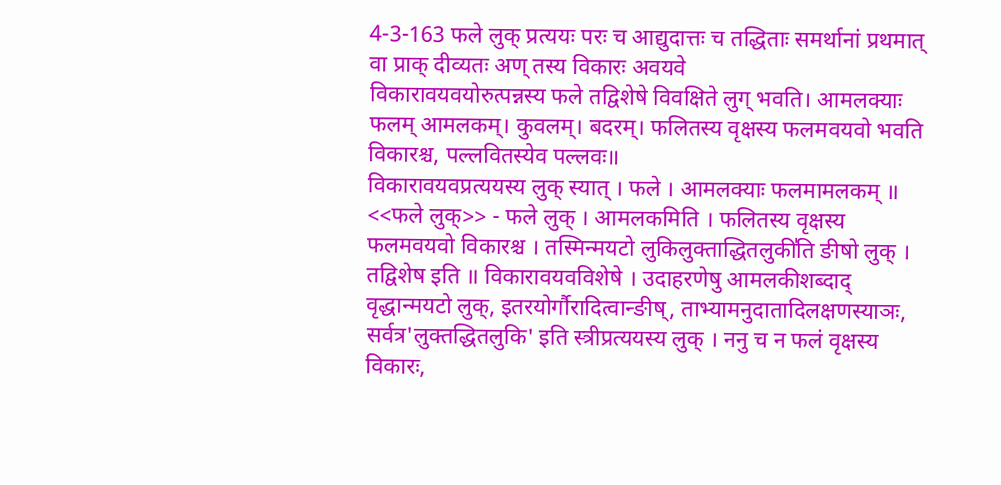4-3-163 फले लुक् प्रत्ययः परः च आद्युदात्तः च तद्धिताः समर्थानां प्रथमात् वा प्राक् दीव्यतः अण् तस्य विकारः अवयवे
विकारावयवयोरुत्पन्नस्य फले तद्विशेषे विवक्षिते लुग् भवति। आमलक्याः फलम् आमलकम्। कुवलम्। बदरम्। फलितस्य वृक्षस्य फलमवयवो भवति विकारश्च, पल्लवितस्येव पल्लवः॥
विकारावयवप्रत्ययस्य लुक् स्यात् । फले । आमलक्याः फलमामलकम् ॥
<<फले लुक्>> - फले लुक् । आमलकमिति । फलितस्य वृक्षस्य फलमवयवो विकारश्च । तस्मिन्मयटो लुकिलुक्ताद्धितलुकी॑ति ङीषो लुक् ।
तद्विशेष इति ॥ विकारावयवविशेषे । उदाहरणेषु आमलकीशब्दाद् वृद्धान्मयटो लुक्, इतरयोर्गौरादित्वान्ङीष्, ताभ्यामनुदातादिलक्षणस्याञः, सर्वत्र'लुक्तद्धितलुकि' इति स्त्रीप्रत्ययस्य लुक् । ननु च न फलं वृक्षस्य विकारः,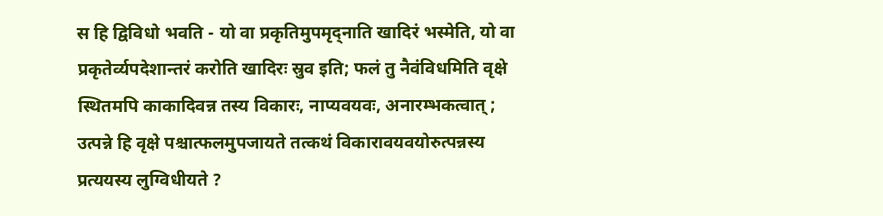स हि द्विविधो भवति - यो वा प्रकृतिमुपमृद्नाति खादिरं भस्मेति, यो वा प्रकृतेर्व्यपदेशान्तरं करोति खादिरः स्रुव इति; फलं तु नैवंविधमिति वृक्षे स्थितमपि काकादिवन्न तस्य विकारः, नाप्यवयवः, अनारम्भकत्वात् ; उत्पन्ने हि वृक्षे पश्चात्फलमुपजायते तत्कथं विकारावयवयोरुत्पन्नस्य प्रत्ययस्य लुग्विधीयते ?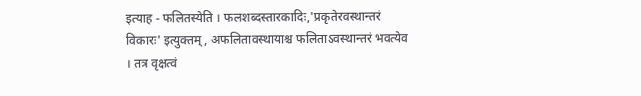इत्याह - फलितस्येति । फलशब्दस्तारकादिः,'प्रकृतेरवस्थान्तरं विकारः' इत्युक्तम्, अफलितावस्थायाश्च फलिताऽवस्थान्तरं भवत्येव । तत्र वृक्षत्वं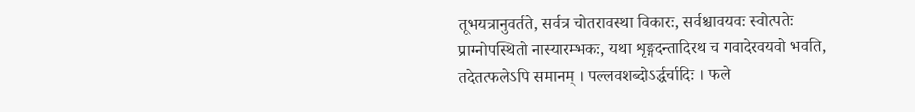तूभयत्रानुवर्तते, सर्वत्र चोतरावस्था विकारः, सर्वश्चावयवः स्वोत्पतेः प्राग्नोपस्थितो नास्यारम्भकः, यथा शृङ्गदन्तादिरथ च गवादेरवयवो भवति, तदेतत्फलेऽपि समानम् । पल्लवशब्दोऽर्द्धर्चादिः । फले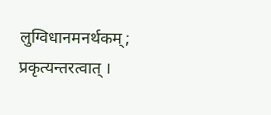लुग्विधानमनर्थकम्; प्रकृत्यन्तरत्वात् ।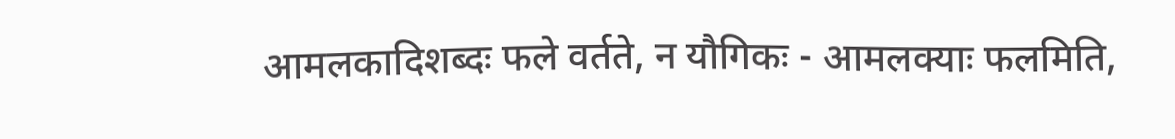आमलकादिशब्दः फले वर्तते, न यौगिकः - आमलक्याः फलमिति,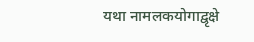यथा नामलकयोगाद्वृक्षे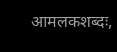आमलकशब्दः,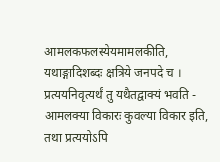आमलकफलस्येयमामलकीति, यथाङ्गादिशब्दः क्षत्रिये जनपदे च । प्रत्ययनिवृत्यर्थं तु यथैतद्वाक्यं भवति - आमलक्या विकारः कुवल्या विकार इति, तथा प्रत्ययोऽपि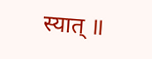स्यात् ॥